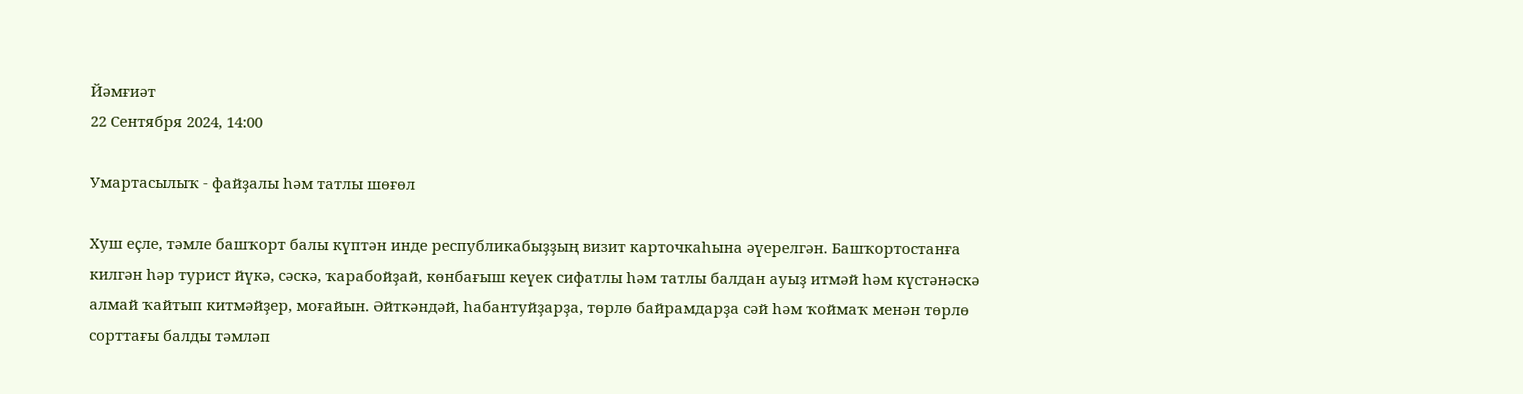Йәмғиәт
22 Сентября 2024, 14:00

Умартасылыҡ - файҙалы һәм татлы шөғөл

Хуш еҫле, тәмле башҡорт балы күптән инде республикабыҙҙың визит карточкаһына әүерелгән. Башҡортостанға килгән һәр турист йүкә, сәскә, ҡарабойҙай, көнбағыш кеүек сифатлы һәм татлы балдан ауыҙ итмәй һәм күстәнәскә алмай ҡайтып китмәйҙер, моғайын. Әйткәндәй, һабантуйҙарҙа, төрлө байрамдарҙа сәй һәм ҡоймаҡ менән төрлө сорттағы балды тәмләп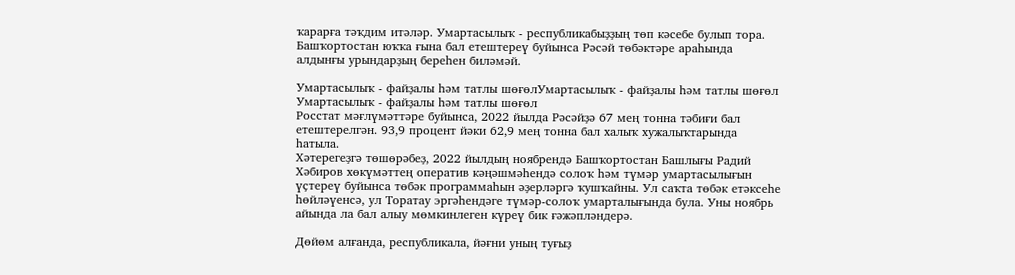ҡарарға тәҡдим итәләр. Умартасылыҡ - республикабыҙҙың төп кәсебе булып тора. Башҡортостан юҡҡа ғына бал етештереү буйынса Рәсәй төбәктәре араһында алдынғы урындарҙың береһен биләмәй.

Умартасылыҡ - файҙалы һәм татлы шөғөлУмартасылыҡ - файҙалы һәм татлы шөғөл
Умартасылыҡ - файҙалы һәм татлы шөғөл
Росстат мәғлүмәттәре буйынса, 2022 йылда Рәсәйҙә 67 мең тонна тәбиғи бал етештерелгән. 93,9 процент йәки 62,9 мең тонна бал халыҡ хужалыҡтарында һатыла.
Хәтерегеҙгә төшөрәбеҙ, 2022 йылдың ноябрендә Башҡортостан Башлығы Радий Хәбиров хөкүмәттең оператив кәңәшмәһендә солоҡ һәм түмәр умартасылығын үҫтереү буйынса төбәк программаһын әҙерләргә ҡушҡайны. Ул саҡта төбәк етәксеһе һөйләүенсә, ул Торатау эргәһендәге түмәр-солоҡ умарталығында була. Уны ноябрь айында ла бал алыу мөмкинлеген күреү бик ғәжәпләндерә.

Дөйөм алғанда, республикала, йәғни уның туғыҙ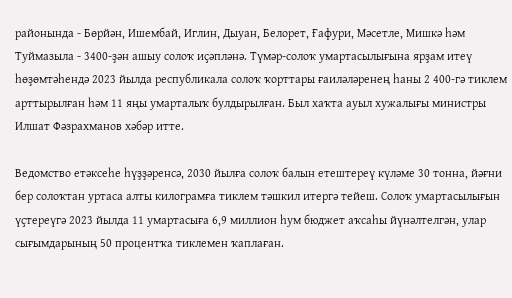районында - Бөрйән, Ишембай, Иглин, Дыуан, Белорет, Ғафури, Мәсетле, Мишкә һәм Туймазыла - 3400-ҙән ашыу солоҡ иҫәпләнә. Түмәр-солоҡ умартасылығына ярҙам итеү һөҙөмтәһендә 2023 йылда республикала солоҡ ҡорттары ғаиләләренең һаны 2 400-гә тиклем арттырылған һәм 11 яңы умарталыҡ булдырылған. Был хаҡта ауыл хужалығы министры Илшат Фәзрахманов хәбәр итте.

Ведомство етәксеһе һүҙҙәренсә, 2030 йылға солоҡ балын етештереү күләме 30 тонна, йәғни бер солоҡтан уртаса алты килограмға тиклем тәшкил итергә тейеш. Солоҡ умартасылығын үҫтереүгә 2023 йылда 11 умартасыға 6,9 миллион һум бюджет аҡсаһы йүнәлтелгән, улар сығымдарының 50 процентҡа тиклемен ҡаплаған.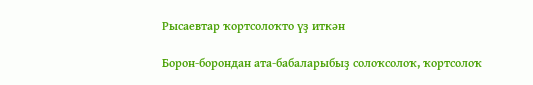Рысаевтар ҡортсолоҡто үҙ иткән

Борон-борондан ата-бабаларыбыҙ солоҡсолоҡ, ҡортсолоҡ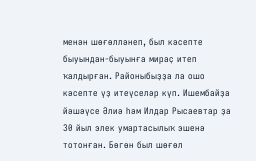менән шөғөлләнеп, был кәсепте быуындан-быуынға мираҫ итеп ҡалдырған. Районыбыҙҙа ла ошо кәсепте үҙ итеүселәр күп. Ишембайҙа йәшәүсе Әлиә һәм Илдар Рысаевтар ҙа 30 йыл элек умартасылыҡ эшенә тотонған. Бөгөн был шөғөл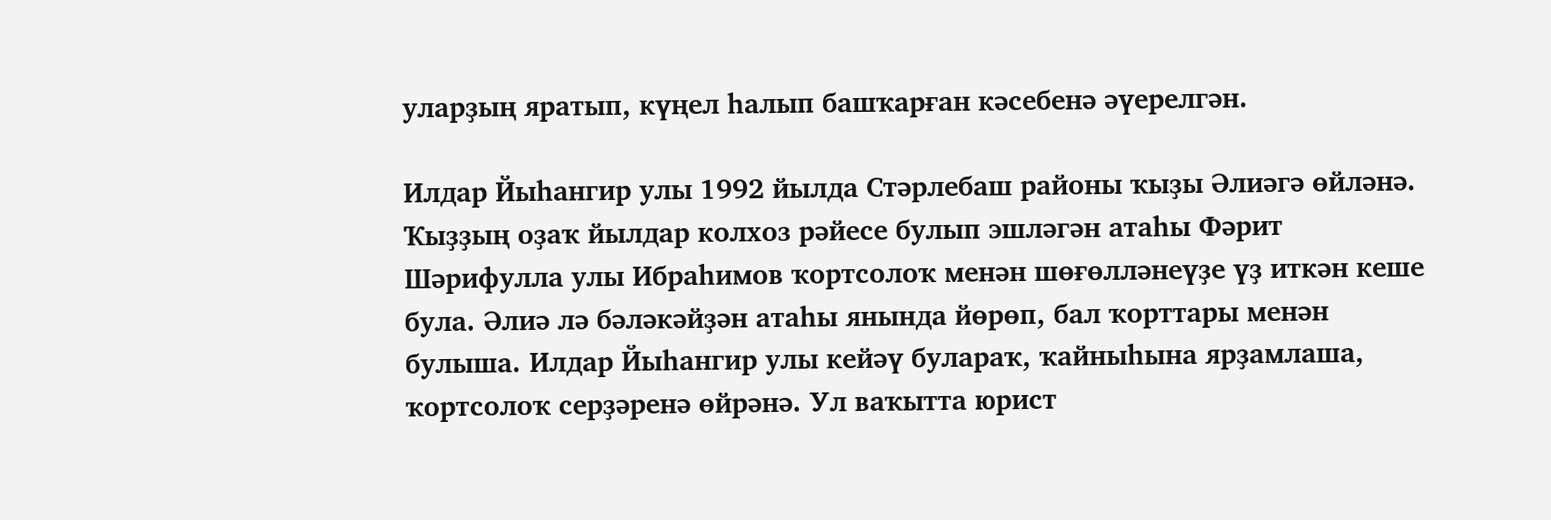уларҙың яратып, күңел һалып башҡарған кәсебенә әүерелгән.

Илдар Йыһангир улы 1992 йылда Стәрлебаш районы ҡыҙы Әлиәгә өйләнә. Ҡыҙҙың оҙаҡ йылдар колхоз рәйесе булып эшләгән атаһы Фәрит Шәрифулла улы Ибраһимов ҡортсолоҡ менән шөғөлләнеүҙе үҙ иткән кеше була. Әлиә лә бәләкәйҙән атаһы янында йөрөп, бал ҡорттары менән булыша. Илдар Йыһангир улы кейәү булараҡ, ҡайныһына ярҙамлаша, ҡортсолоҡ серҙәренә өйрәнә. Ул ваҡытта юрист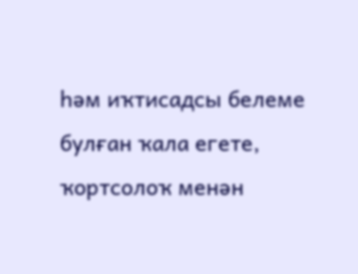һәм иҡтисадсы белеме булған ҡала егете, ҡортсолоҡ менән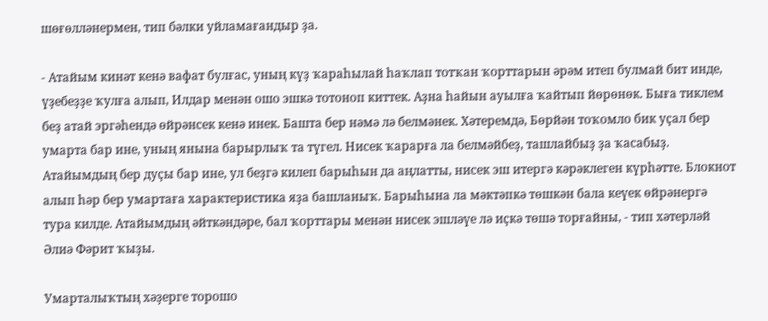шөғөлләнермен, тип бәлки уйламағандыр ҙа.

- Атайым кинәт кенә вафат булғас, уның күҙ ҡараһылай һаҡлап тотҡан ҡорттарын әрәм итеп булмай бит инде, үҙебеҙҙе ҡулға алып, Илдар менән ошо эшкә тотоноп киттек. Аҙна һайын ауылға ҡайтып йөрөнөк. Быға тиклем беҙ атай эргәһендә өйрәнсек кенә инек. Башта бер нәмә лә белмәнек. Хәтеремдә, Бөрйән тоҡомло бик уҫал бер умарта бар ине, уның янына барырлыҡ та түгел. Нисек ҡарарға ла белмәйбеҙ, ташлайбыҙ ҙа ҡасабыҙ. Атайымдың бер дуҫы бар ине, ул беҙгә килеп барыһын да аңлатты, нисек эш итергә кәрәклеген күрһәтте. Блокнот алып һәр бер умартаға характеристика яҙа башланыҡ. Барыһына ла мәктәпкә төшкән бала кеүек өйрәнергә тура килде. Атайымдың әйткәндәре, бал ҡорттары менән нисек эшләүе лә иҫкә төшә торғайны, - тип хәтерләй Әлиә Фәрит ҡыҙы.

Умарталыҡтың хәҙерге торошо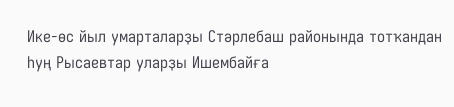Ике-өс йыл умарталарҙы Стәрлебаш районында тотҡандан һуң Рысаевтар уларҙы Ишембайға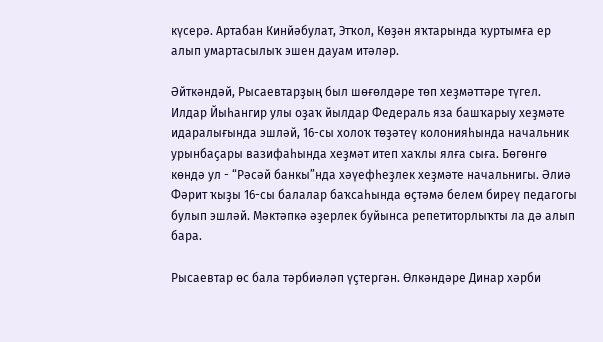күсерә. Артабан Кинйәбулат, Этҡол, Көҙән яҡтарында ҡуртымға ер алып умартасылыҡ эшен дауам итәләр.

Әйткәндәй, Рысаевтарҙың был шөғөлдәре төп хеҙмәттәре түгел. Илдар Йыһангир улы оҙаҡ йылдар Федераль яза башҡарыу хеҙмәте идаралығында эшләй, 16-сы холоҡ төҙәтеү колонияһында начальник урынбаҫары вазифаһында хеҙмәт итеп хаҡлы ялға сыға. Бөгөнгө көндә ул - “Рәсәй банкы”нда хәүефһеҙлек хеҙмәте начальнигы. Әлиә Фәрит ҡыҙы 16-сы балалар баҡсаһында өҫтәмә белем биреү педагогы булып эшләй. Мәктәпкә әҙерлек буйынса репетиторлыҡты ла дә алып бара.

Рысаевтар өс бала тәрбиәләп үҫтергән. Өлкәндәре Динар хәрби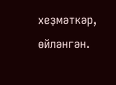хеҙмәткәр, өйләнгән.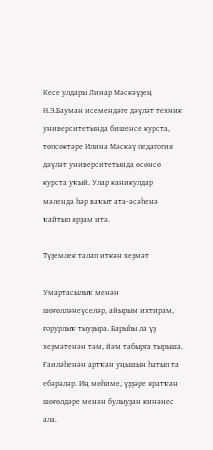Кесе улдары Линар Мәскәүҙең Н.Э.Бауман исемендәге дәүләт техник университетында бишенсе курста, төпсөктәре Илина Мәскәү педагогия дәүләт университетында өсөнсө курста уҡый. Улар каникулдар мәлендә һәр ваҡыт ата-әсәһенә ҡайтып ярҙам итә.

Түҙемлек талап иткән хеҙмәт

Умартасылыҡ менән шөғөлләнеүселәр, айырым ихтирам, ғорурлыҡ тыуҙыра. Барыһы ла үҙ хеҙмәтенән тәм, йәм табырға тырыша. Ғаиләһенән артҡан уңышын һатып та ебәрәләр. Иң мөһиме, үҙҙәре яратҡан шөғөлдәре менән булыуҙан кинәнес ала.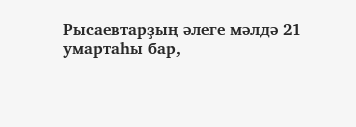Рысаевтарҙың әлеге мәлдә 21 умартаһы бар,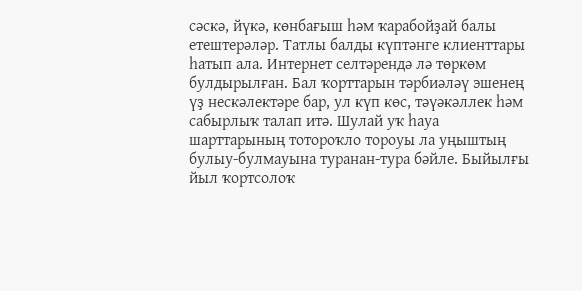сәскә, йүкә, көнбағыш һәм ҡарабойҙай балы етештерәләр. Татлы балды күптәнге клиенттары һатып ала. Интернет селтәрендә лә төркөм булдырылған. Бал ҡорттарын тәрбиәләү эшенең үҙ нескәлектәре бар, ул күп көс, тәүәкәллек һәм сабырлыҡ талап итә. Шулай уҡ һауа шарттарының тотороҡло тороуы ла уңыштың булыу-булмауына туранан-тура бәйле. Быйылғы йыл ҡортсолоҡ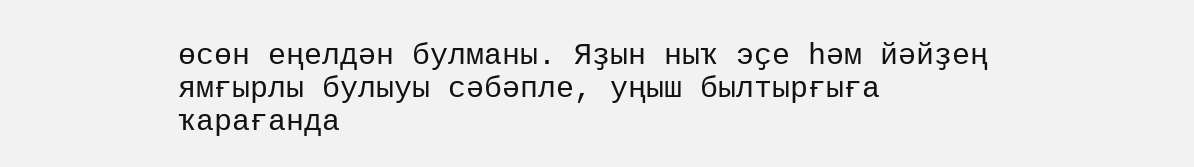өсөн еңелдән булманы. Яҙын ныҡ эҫе һәм йәйҙең ямғырлы булыуы сәбәпле, уңыш былтырғыға ҡарағанда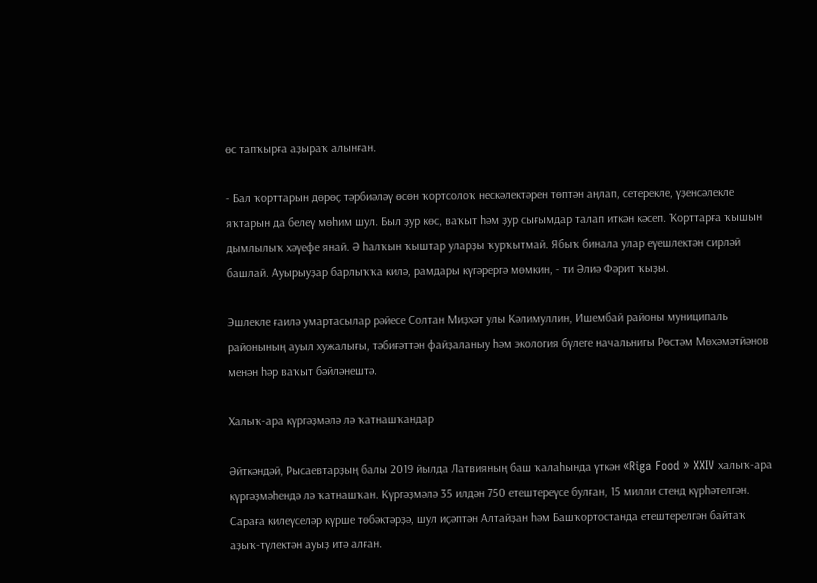өс тапҡырға аҙыраҡ алынған.

- Бал ҡорттарын дөрөҫ тәрбиәләү өсөн ҡортсолоҡ нескәлектәрен төптән аңлап, сетерекле, үҙенсәлекле яҡтарын да белеү мөһим шул. Был ҙур көс, ваҡыт һәм ҙур сығымдар талап иткән кәсеп. Ҡорттарға ҡышын дымлылыҡ хәүефе янай. Ә һалҡын ҡыштар уларҙы ҡурҡытмай. Ябыҡ бинала улар еүешлектән сирләй башлай. Ауырыуҙар барлыҡҡа килә, рамдары күгәрергә мөмкин, - ти Әлиә Фәрит ҡыҙы.

Эшлекле ғаилә умартасылар рәйесе Солтан Миҙхәт улы Кәлимуллин, Ишембай районы муниципаль районының ауыл хужалығы, тәбиғәттән файҙаланыу һәм экология бүлеге начальнигы Рөстәм Мөхәмәтйәнов менән һәр ваҡыт бәйләнештә.

Халыҡ-ара күргәҙмәлә лә ҡатнашҡандар

Әйткәндәй, Рысаевтарҙың балы 2019 йылда Латвияның баш ҡалаһында үткән «Riga Food » XXIV халыҡ-ара күргәҙмәһендә лә ҡатнашҡан. Күргәҙмәлә 35 илдән 750 етештереүсе булған, 15 милли стенд күрһәтелгән. Сараға килеүселәр күрше төбәктәрҙә, шул иҫәптән Алтайҙан һәм Башҡортостанда етештерелгән байтаҡ аҙыҡ-түлектән ауыҙ итә алған.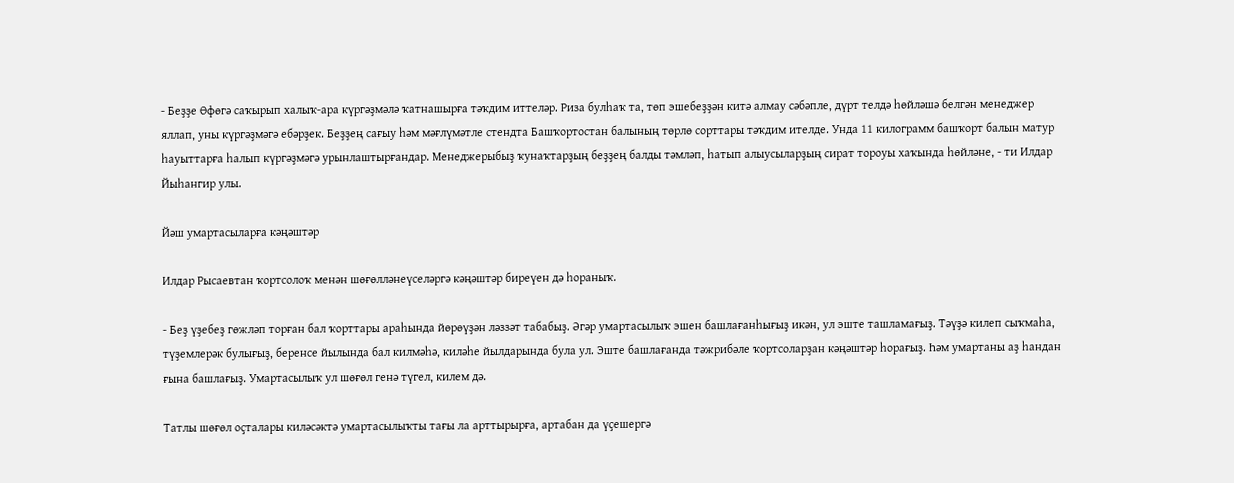- Беҙҙе Өфөгә саҡырып халыҡ-ара күргәҙмәлә ҡатнашырға тәҡдим иттеләр. Риза булһаҡ та, төп эшебеҙҙән китә алмау сәбәпле, дүрт телдә һөйләшә белгән менеджер яллап, уны күргәҙмәгә ебәрҙек. Беҙҙең сағыу һәм мәғлүмәтле стендта Башҡортостан балының төрлө сорттары тәҡдим ителде. Унда 11 килограмм башҡорт балын матур һауыттарға һалып күргәҙмәгә урынлаштырғандар. Менеджерыбыҙ ҡунаҡтарҙың беҙҙең балды тәмләп, һатып алыусыларҙың сират тороуы хаҡында һөйләне, - ти Илдар Йыһангир улы.

Йәш умартасыларға кәңәштәр

Илдар Рысаевтан ҡортсолоҡ менән шөғөлләнеүселәргә кәңәштәр биреүен дә һораныҡ.

- Беҙ үҙебеҙ гөжләп торған бал ҡорттары араһында йөрөүҙән ләззәт табабыҙ. Әгәр умартасылыҡ эшен башлағанһығыҙ икән, ул эште ташламағыҙ. Тәүҙә килеп сыҡмаһа, түҙемлерәк булығыҙ, беренсе йылында бал килмәһә, киләһе йылдарында була ул. Эште башлағанда тәжрибәле ҡортсоларҙан кәңәштәр һорағыҙ. Һәм умартаны аҙ һандан ғына башлағыҙ. Умартасылыҡ ул шөғөл генә түгел, килем дә.

Татлы шөғөл оҫталары киләсәктә умартасылыҡты тағы ла арттырырға, артабан да үҫешергә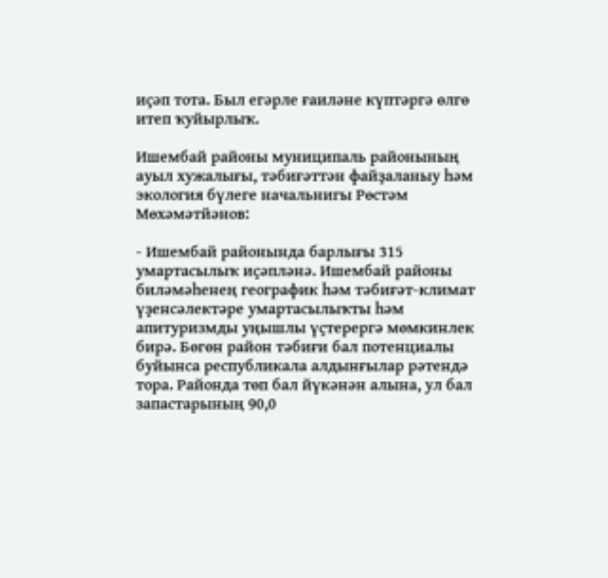иҫәп тота. Был егәрле ғаиләне күптәргә өлгө итеп ҡуйырлыҡ.

Ишембай районы муниципаль районының ауыл хужалығы, тәбиғәттән файҙаланыу һәм экология бүлеге начальнигы Рөстәм Мөхәмәтйәнов:

- Ишембай районында барлығы 315 умартасылыҡ иҫәпләнә. Ишембай районы биләмәһенең географик һәм тәбиғәт-климат үҙенсәлектәре умартасылыҡты һәм апитуризмды уңышлы үҫтерергә мөмкинлек бирә. Бөгөн район тәбиғи бал потенциалы буйынса республикала алдынғылар рәтендә тора. Районда төп бал йүкәнән алына, ул бал запастарының 90,0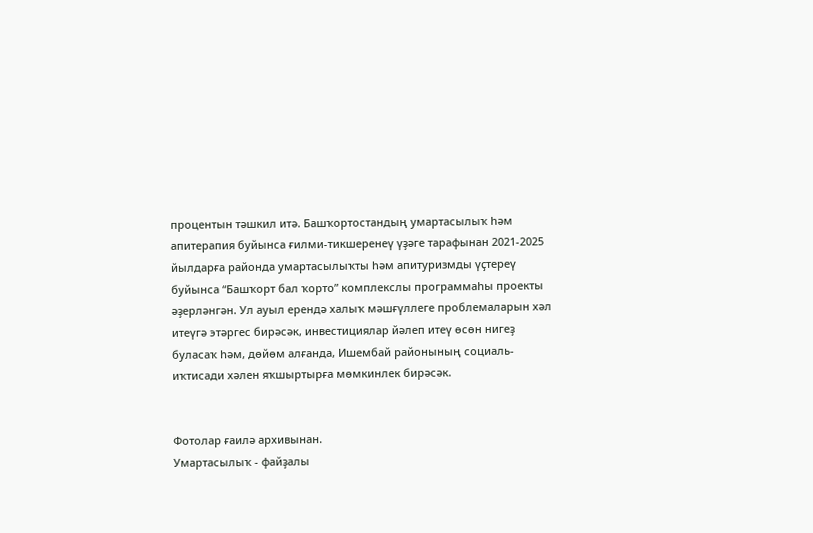процентын тәшкил итә. Башҡортостандың умартасылыҡ һәм апитерапия буйынса ғилми-тикшеренеү үҙәге тарафынан 2021-2025 йылдарға районда умартасылыҡты һәм апитуризмды үҫтереү буйынса “Башҡорт бал ҡорто” комплекслы программаһы проекты әҙерләнгән. Ул ауыл ерендә халыҡ мәшғүллеге проблемаларын хәл итеүгә этәргес бирәсәк, инвестициялар йәлеп итеү өсөн нигеҙ буласаҡ һәм, дөйөм алғанда, Ишембай районының социаль-иҡтисади хәлен яҡшыртырға мөмкинлек бирәсәк.


Фотолар ғаилә архивынан.
Умартасылыҡ - файҙалы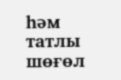һәм татлы шөғөл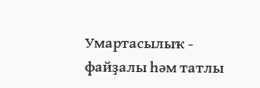Умартасылыҡ - файҙалы һәм татлы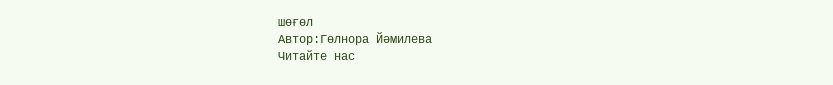шөғөл
Автор:Гөлнора Йәмилева
Читайте нас